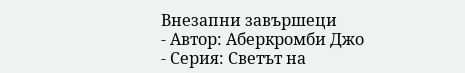Внезапни завършеци
- Автор: Аберкромби Джо
- Серия: Светът на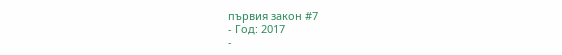първия закон #7
- Год: 2017
-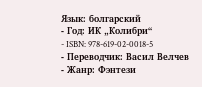Язык: болгарский
- Год: ИК „Колибри“
- ISBN: 978-619-02-0018-5
- Переводчик: Васил Велчев
- Жанр: Фэнтези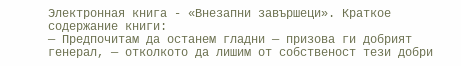Электронная книга - «Внезапни завършеци». Краткое содержание книги:
— Предпочитам да останем гладни — призова ги добрият генерал, — отколкото да лишим от собственост тези добри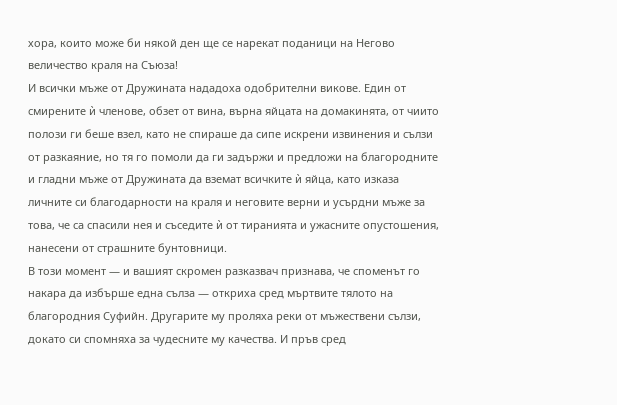хора, които може би някой ден ще се нарекат поданици на Негово величество краля на Съюза!
И всички мъже от Дружината нададоха одобрителни викове. Един от смирените ѝ членове, обзет от вина, върна яйцата на домакинята, от чиито полози ги беше взел, като не спираше да сипе искрени извинения и сълзи от разкаяние, но тя го помоли да ги задържи и предложи на благородните и гладни мъже от Дружината да вземат всичките ѝ яйца, като изказа личните си благодарности на краля и неговите верни и усърдни мъже за това, че са спасили нея и съседите ѝ от тиранията и ужасните опустошения, нанесени от страшните бунтовници.
В този момент — и вашият скромен разказвач признава, че споменът го накара да избърше една сълза — откриха сред мъртвите тялото на благородния Суфийн. Другарите му проляха реки от мъжествени сълзи, докато си спомняха за чудесните му качества. И пръв сред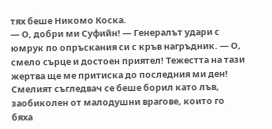тях беше Никомо Коска.
— О, добри ми Суфийн! — Генералът удари с юмрук по опръскания си с кръв нагръдник. — О, смело сърце и достоен приятел! Тежестта на тази жертва ще ме притиска до последния ми ден!
Смелият съгледвач се беше борил като лъв, заобиколен от малодушни врагове, които го бяха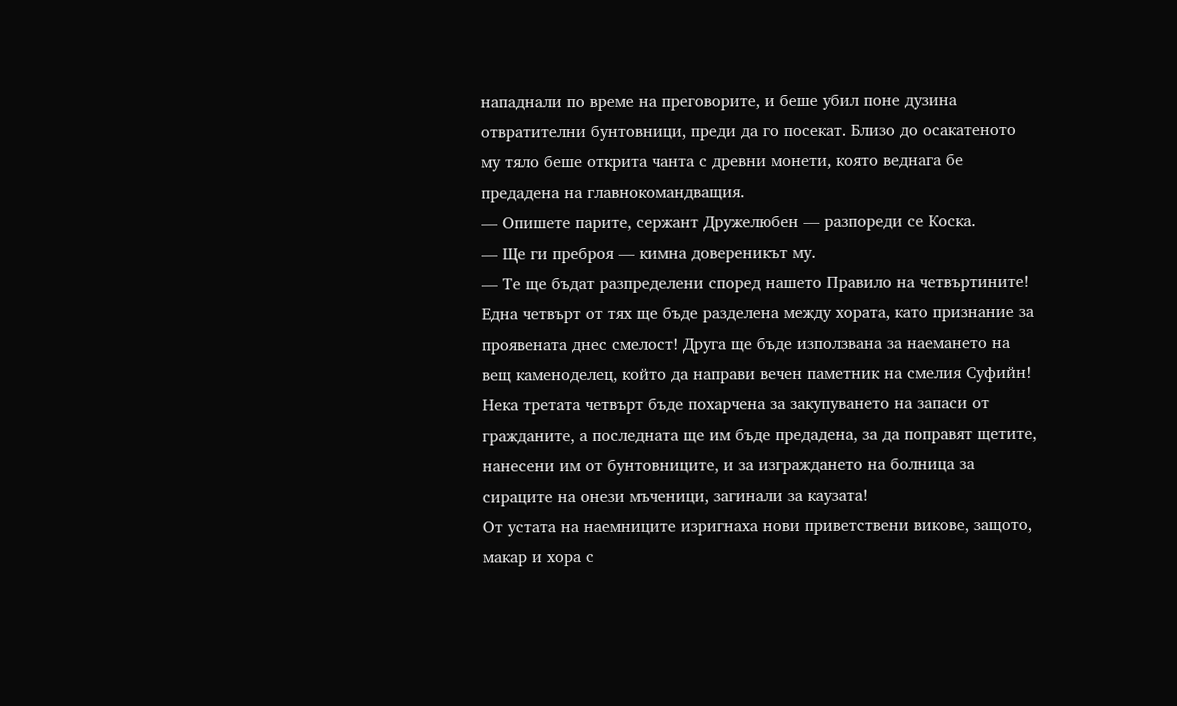нападнали по време на преговорите, и беше убил поне дузина отвратителни бунтовници, преди да го посекат. Близо до осакатеното му тяло беше открита чанта с древни монети, която веднага бе предадена на главнокомандващия.
— Опишете парите, сержант Дружелюбен — разпореди се Коска.
— Ще ги преброя — кимна довереникът му.
— Те ще бъдат разпределени според нашето Правило на четвъртините! Една четвърт от тях ще бъде разделена между хората, като признание за проявената днес смелост! Друга ще бъде използвана за наемането на вещ каменоделец, който да направи вечен паметник на смелия Суфийн! Нека третата четвърт бъде похарчена за закупуването на запаси от гражданите, а последната ще им бъде предадена, за да поправят щетите, нанесени им от бунтовниците, и за изграждането на болница за сираците на онези мъченици, загинали за каузата!
От устата на наемниците изригнаха нови приветствени викове, защото, макар и хора с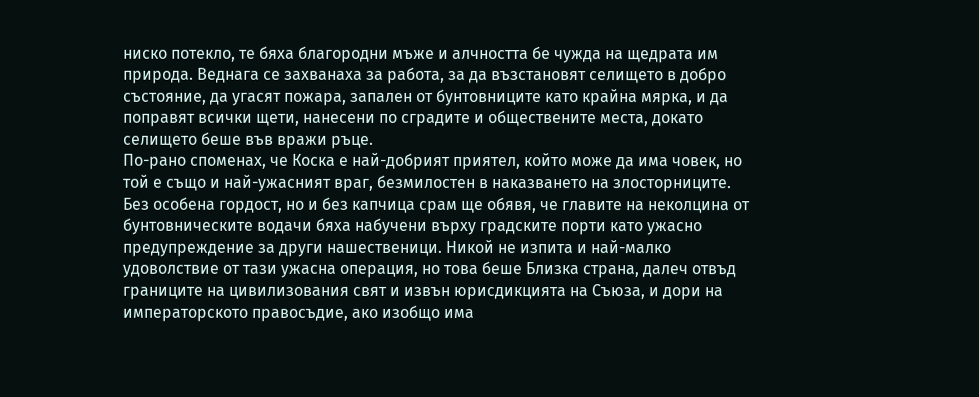ниско потекло, те бяха благородни мъже и алчността бе чужда на щедрата им природа. Веднага се захванаха за работа, за да възстановят селището в добро състояние, да угасят пожара, запален от бунтовниците като крайна мярка, и да поправят всички щети, нанесени по сградите и обществените места, докато селището беше във вражи ръце.
По-рано споменах, че Коска е най-добрият приятел, който може да има човек, но той е също и най-ужасният враг, безмилостен в наказването на злосторниците. Без особена гордост, но и без капчица срам ще обявя, че главите на неколцина от бунтовническите водачи бяха набучени върху градските порти като ужасно предупреждение за други нашественици. Никой не изпита и най-малко удоволствие от тази ужасна операция, но това беше Близка страна, далеч отвъд границите на цивилизования свят и извън юрисдикцията на Съюза, и дори на императорското правосъдие, ако изобщо има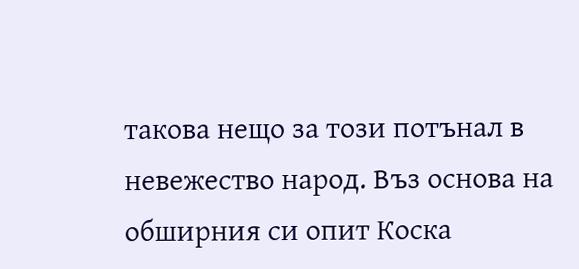такова нещо за този потънал в невежество народ. Въз основа на обширния си опит Коска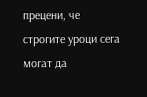прецени, че строгите уроци сега могат да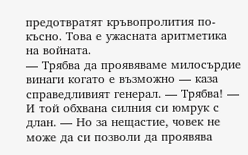предотвратят кръвопролития по-късно. Това е ужасната аритметика на войната.
— Трябва да проявяваме милосърдие винаги когато е възможно — каза справедливият генерал. — Трябва! — И той обхвана силния си юмрук с длан. — Но за нещастие, човек не може да си позволи да проявява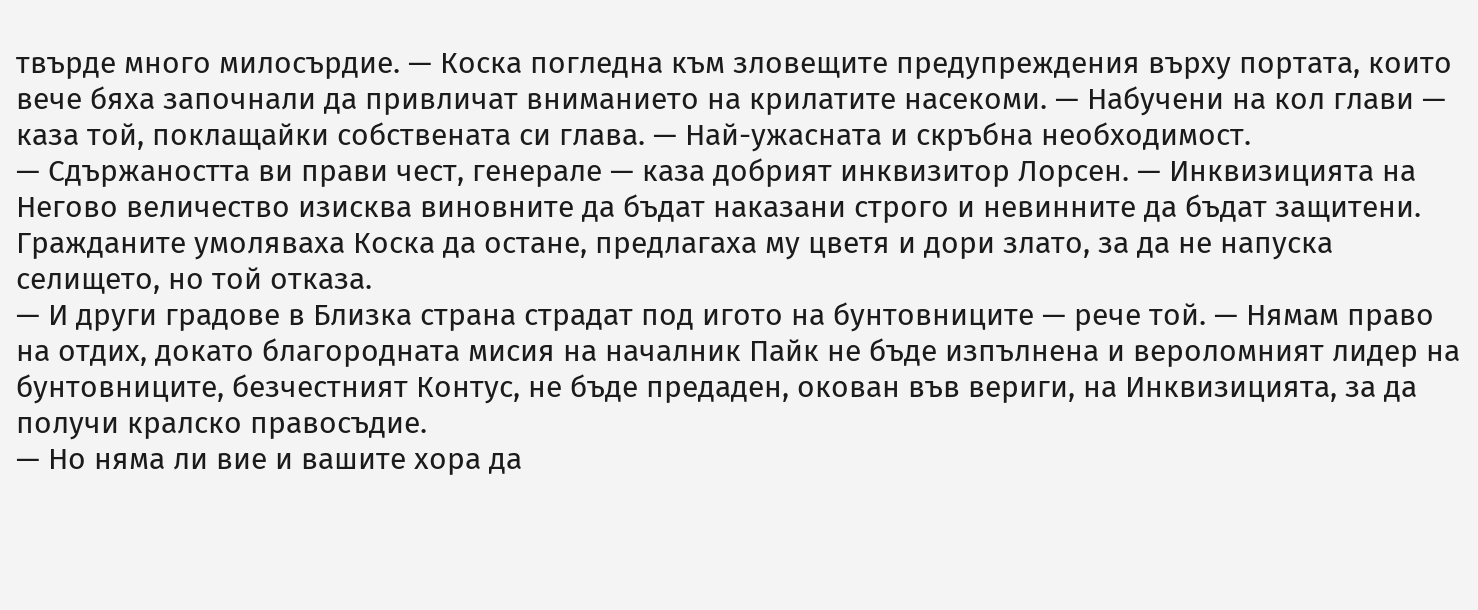твърде много милосърдие. — Коска погледна към зловещите предупреждения върху портата, които вече бяха започнали да привличат вниманието на крилатите насекоми. — Набучени на кол глави — каза той, поклащайки собствената си глава. — Най-ужасната и скръбна необходимост.
— Сдържаността ви прави чест, генерале — каза добрият инквизитор Лорсен. — Инквизицията на Негово величество изисква виновните да бъдат наказани строго и невинните да бъдат защитени.
Гражданите умоляваха Коска да остане, предлагаха му цветя и дори злато, за да не напуска селището, но той отказа.
— И други градове в Близка страна страдат под игото на бунтовниците — рече той. — Нямам право на отдих, докато благородната мисия на началник Пайк не бъде изпълнена и вероломният лидер на бунтовниците, безчестният Контус, не бъде предаден, окован във вериги, на Инквизицията, за да получи кралско правосъдие.
— Но няма ли вие и вашите хора да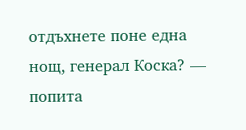отдъхнете поне една нощ, генерал Коска? — попита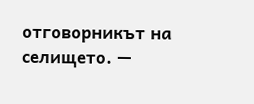отговорникът на селището. —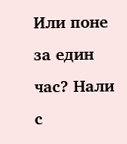Или поне за един час? Нали с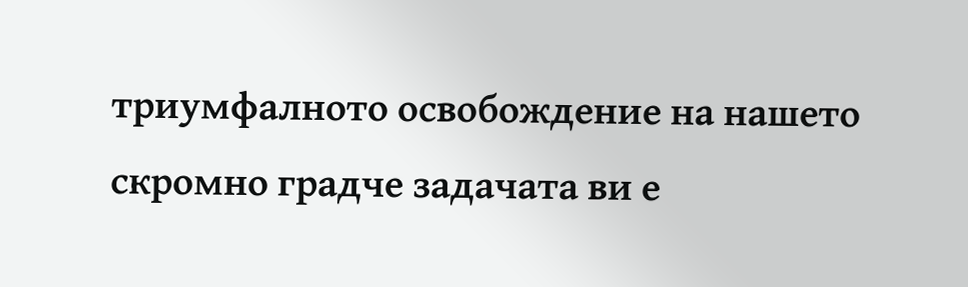триумфалното освобождение на нашето скромно градче задачата ви е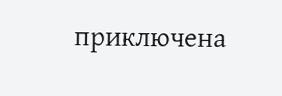приключена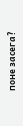поне засега?